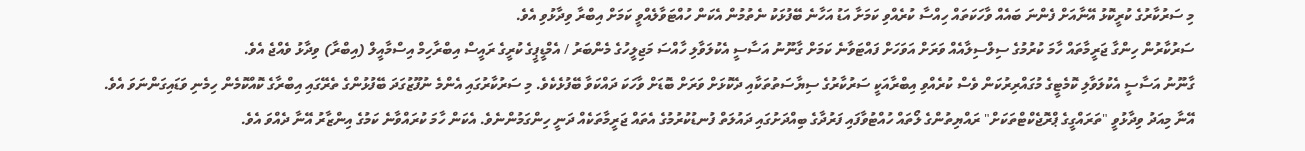މި ސަރުކާރުގެ ކުރީކޮޅު އޭނާއަށް ފެންނަ ބައެއް ވާހަކަތައް ހިއްސާ ކުރެއްވި ކަމަށާ އަޑު އަހާނެ ބޭފުޅަކު ނެތުމުން އެކަން ހުއްޓަވާލެއްވީ ކަމަށް އިބްރާ ވިދާޅުވި އެވެ.
ސަރުކާރުން ހިންގާ ޖަރީމާތައް ހާމަ ކުރުމުގެ ސިލްސިލާއެއް ވަރަށް އަވަހަށް ފައްޓަވާނެ ކަމަށް ގާނޫނު އަސާސީ އެކުލަވާލި ހާއްސަ މަޖިލީހުގެ މެންބަރު / އެމްޑީޕީގެ ކުރީގެ ރައީސް އިބްރާހިމް އިސްމާއީލް (އިބްރާ) ވިދާޅު ވެއްޖެ އެވެ.
ގާނޫނު އަސާސީ އެކުލަވާލި ކޮމެޓީގެ މުގައްރިރުކަން ވެސް ކުރެއްވި އިބްރާއަކީ ސަރުކާރުގެ ސިޔާސަތުތަކާއި ދެކޮޅަށް ވަރަށް ބޮޑަށް ވާހަކަ ދައްކަވާ ބޭފުޅެކެވެ. މި ސަރުކާރުގައި އެންމެ ނުފޫޒުގަދަ ބޭފުޅުންގެ ތެރޭގައި އިބްރާގެ ކޮއްކޮމެން ހިމެނި ވަޑައިގަންނަވަ އެވެ.
އޭނާ މިއަދު ވިދާޅުވީ "ތަރައްގީގެ ޕްރޮޖެކްޓްތަކަށް" ރައްޔިތުންގެ ލޯތައް ހުއްޓުވާފައި ފަރުދާގެ ބިއްދަށުގައި ދައުލަތް ފުނޑުކުރުމުގެ އެތައް ޖަރީމާތަކެއް ދަނީ ހިންގަމުންނެވެ. އެކަން ހާމަ ކުރައްވާނެ ކަމުގެ އިންޒާރު އޭނާ ދެއްވަ އެވެ.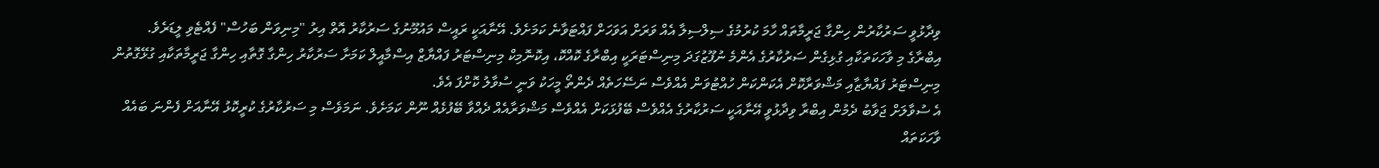ވިދާޅުވީ ސަރުކާރުން ހިންގާ ޖަރީމާތައް ހާމަ ކުރުމުގެ ސިލްސިލާ އެއް ވަރަށް އަވަހަށް ފައްޓަވާނެ ކަމަށެވެ. އޭނާއަކީ ރައީސް މައުމޫނުގެ ސަރުކާރު އޮތް އިރު "މިނިވަން ބަހުސް" ފެއްޓެވި ލީޑަރެވެ.
އިބްރާގެ މި ވާހަކަތަކާއި ގުޅިގެން ސަރުކާރުގެ އެންމެ ނުފޫޒުގަދަ މިނިސްޓަރަކީ އިބްރާގެ ކޮއްކޮ، އިކޮނޮމިކް މިނިސްޓަރު ފައްޔާޒް އިސްމާއީލް ކަމަށާ ސަރުކާރު ހިންގާ ގޮތާއި ހިންގާ ޖަރީމާތަކާއި ގުޅޭގޮތުން މިނިސްޓަރު ފައްޔާޒާއި މަޝްވަރާކޮށް އެކަންކަން ހުއްޓުވަން އެއްވެސް ނަސޭހަތެއް ދެންތޯ މީހަކު ވަނީ ސުވާލު ކޮށްފަ އެވެ.
އެ ސުވާލަށް ޖަވާބު ދެމުން އިބްރާ ވިދާޅުވީ އޭނާއަކީ ސަރުކާރުގެ އެއްވެސް ބޭފުޅަކަށް އެއްވެސް މަޝްވަރާއެއް ދެއްވާ ބޭފުޅެއް ނޫން ކަމަށެވެ. ނަމަވެސް މި ސަރުކާރުގެ ކުރީކޮޅު އޭނާއަށް ފެންނަ ބައެއް ވާހަކަތައް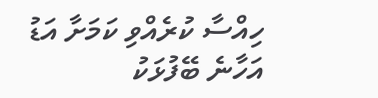ހިއްސާ ކުރެއްވި ކަމަށާ އަޑު އަހާނެ ބޭފުޅަކު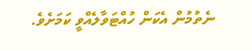ނެތުމުން އެކަން ހުއްޓަވާލެއްވީ ކަމަށެވެ.